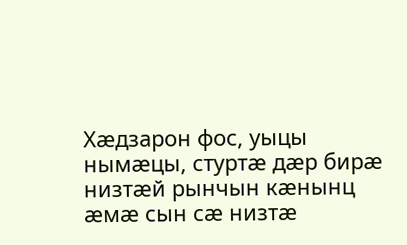Хӕдзарон фос, уыцы нымӕцы, стуртӕ дӕр бирӕ низтӕй рынчын кӕнынц ӕмӕ сын сӕ низтӕ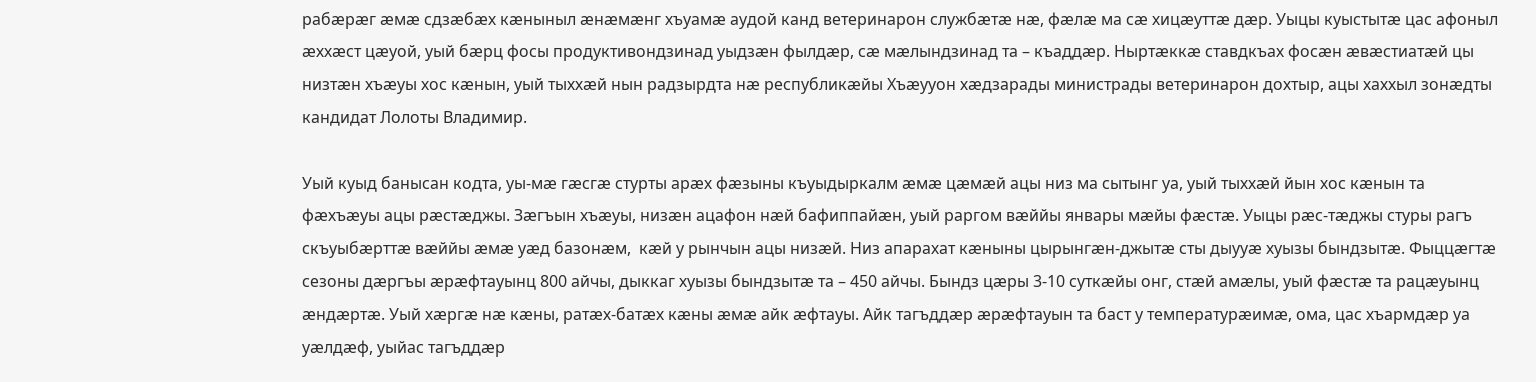рабӕрӕг ӕмӕ сдзӕбӕх кӕныныл ӕнӕмӕнг хъуамӕ аудой канд ветеринарон службӕтӕ нӕ, фӕлӕ ма сӕ хицӕуттӕ дӕр. Уыцы куыстытӕ цас афоныл ӕххӕст цӕуой, уый бӕрц фосы продуктивондзинад уыдзӕн фылдӕр, сӕ мӕлындзинад та – къаддӕр. Ныртӕккӕ ставдкъах фосӕн ӕвӕстиатӕй цы низтӕн хъӕуы хос кӕнын, уый тыххӕй нын радзырдта нæ республикæйы Хъӕууон хӕдзарады министрады ветеринарон дохтыр, ацы хаххыл зонӕдты кандидат Лолоты Владимир.

Уый куыд банысан кодта, уы-мӕ гӕсгӕ стурты арӕх фæзыны къуыдыркалм ӕмӕ цӕмӕй ацы низ ма сытынг уа, уый тыххӕй йын хос кӕнын та фӕхъӕуы ацы рӕстӕджы. Зӕгъын хъӕуы, низӕн ацафон нӕй бафиппайӕн, уый раргом вӕййы январы мӕйы фӕстӕ. Уыцы рӕс-тӕджы стуры рагъ скъуыбӕрттӕ вӕййы ӕмӕ уӕд базонӕм,  кӕй у рынчын ацы низӕй. Низ апарахат кӕныны цырынгӕн-джытӕ сты дыууӕ хуызы бындзытӕ. Фыццӕгтӕ сезоны дӕргъы ӕрӕфтауынц 800 айчы, дыккаг хуызы бындзытӕ та – 450 айчы. Бындз цӕры 3-10 суткӕйы онг, стӕй амӕлы, уый фӕстӕ та рацӕуынц ӕндӕртӕ. Уый хӕргӕ нӕ кӕны, ратӕх-батӕх кӕны ӕмӕ айк ӕфтауы. Айк тагъддӕр ӕрӕфтауын та баст у температурӕимӕ, ома, цас хъармдӕр уа уӕлдӕф, уыйас тагъддӕр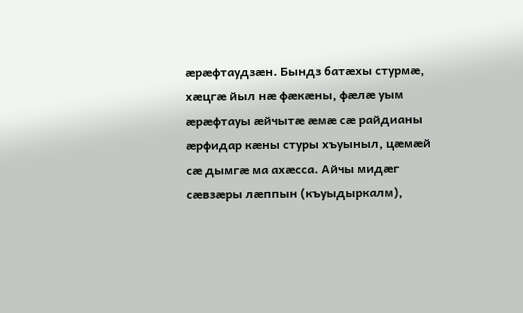ӕрӕфтаудзӕн. Бындз батӕхы стурмӕ, хӕцгӕ йыл нӕ фӕкӕны, фæлæ уым ӕрӕфтауы ӕйчытӕ ӕмӕ сӕ райдианы ӕрфидар кӕны стуры хъуыныл, цӕмӕй сӕ дымгӕ ма ахӕсса. Айчы мидӕг сӕвзӕры лӕппын (къуыдыркалм),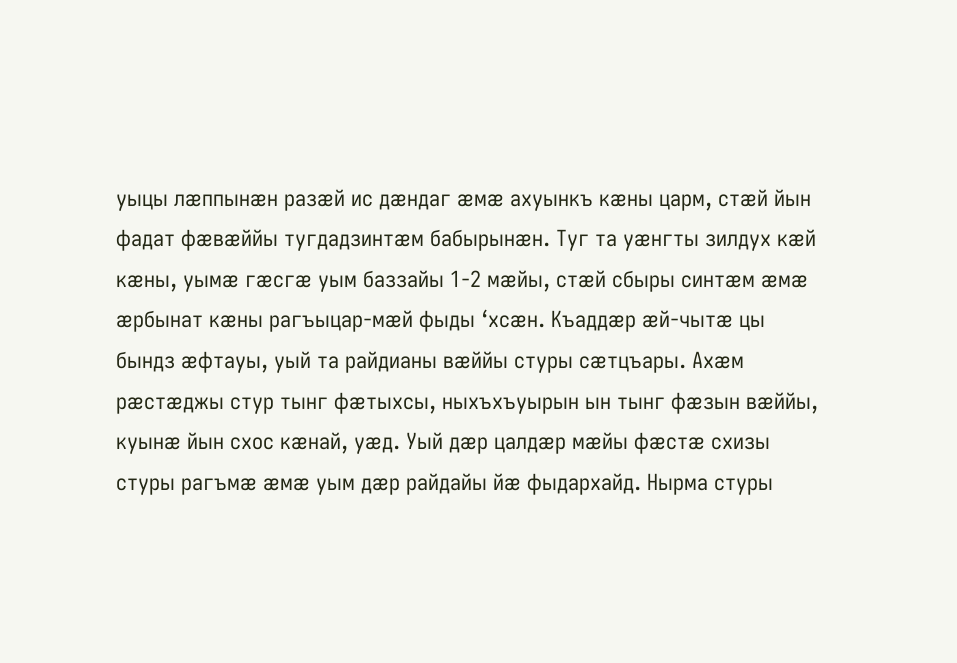уыцы лӕппынӕн разӕй ис дӕндаг ӕмӕ ахуынкъ кӕны царм, стӕй йын фадат фӕвӕййы тугдадзинтӕм бабырынӕн. Туг та уӕнгты зилдух кӕй кӕны, уымӕ гӕсгӕ уым баззайы 1-2 мӕйы, стӕй сбыры синтӕм ӕмӕ ӕрбынат кӕны рагъыцар-мæй фыды ‘хсæн. Къаддӕр ӕй-чытӕ цы бындз ӕфтауы, уый та райдианы вӕййы стуры сӕтцъары. Ахӕм рӕстӕджы стур тынг фӕтыхсы, ныхъхъуырын ын тынг фӕзын вӕййы, куынӕ йын схос кӕнай, уӕд. Уый дӕр цалдӕр мӕйы фӕстӕ схизы стуры рагъмӕ ӕмӕ уым дӕр райдайы йӕ фыдархайд. Нырма стуры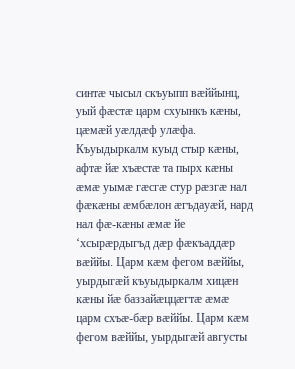синтӕ чысыл скъуыпп вӕййынц, уый фӕстӕ царм схуынкъ кӕны, цӕмӕй уӕлдӕф улӕфа. Къуыдыркалм куыд стыр кӕны, афтӕ йӕ хъӕстӕ та пырх кӕны ӕмӕ уымӕ гӕсгӕ стур рӕзгӕ нал фӕкӕны ӕмбӕлон ӕгъдауӕй, нард нал фӕ-кӕны ӕмӕ йе ‘хсырӕрдыгъд дӕр фӕкъаддӕр вӕййы. Царм кӕм фегом вӕййы, уырдыгӕй къуыдыркалм хицӕн кӕны йӕ баззайӕццӕгтӕ ӕмӕ царм схъӕ-бӕр вӕййы. Царм кӕм фегом вӕййы, уырдыгӕй августы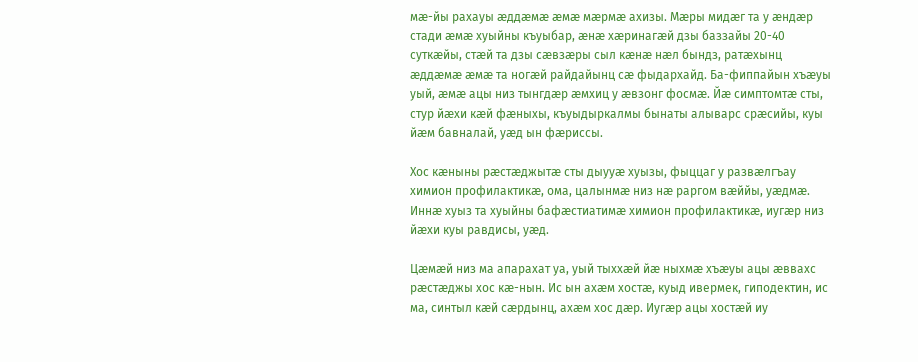мӕ-йы рахауы ӕддӕмӕ ӕмӕ мӕрмӕ ахизы. Мӕры мидӕг та у ӕндӕр стади ӕмӕ хуыйны къуыбар, ӕнӕ хӕринагӕй дзы баззайы 20-40 суткӕйы, стӕй та дзы сӕвзӕры сыл кӕнӕ нӕл бындз, ратӕхынц ӕддӕмӕ ӕмӕ та ногӕй райдайынц сӕ фыдархайд. Ба-фиппайын хъӕуы уый, ӕмӕ ацы низ тынгдӕр ӕмхиц у ӕвзонг фосмӕ. Йӕ симптомтӕ сты, стур йӕхи кӕй фӕныхы, къуыдыркалмы бынаты алыварс срӕсийы, куы йӕм бавналай, уӕд ын фӕриссы.

Хос кӕныны рӕстӕджытӕ сты дыууӕ хуызы, фыццаг у развӕлгъау химион профилактикӕ, ома, цалынмӕ низ нӕ раргом вӕййы, уӕдмӕ. Иннӕ хуыз та хуыйны бафӕстиатимӕ химион профилактикӕ, иугӕр низ йӕхи куы равдисы, уӕд.

Цӕмӕй низ ма апарахат уа, уый тыххӕй йӕ ныхмӕ хъӕуы ацы ӕввахс рӕстӕджы хос кӕ-нын. Ис ын ахӕм хостӕ, куыд ивермек, гиподектин, ис ма, синтыл кӕй сӕрдынц, ахӕм хос дӕр. Иугӕр ацы хостӕй иу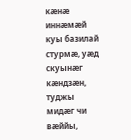кӕнӕ иннӕмӕй куы базилай стурмӕ, уӕд скуынӕг кӕндзӕн, туджы мидӕг чи вӕййы,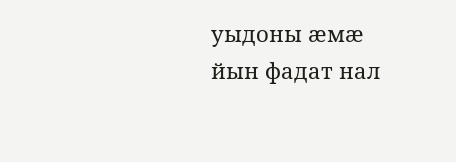уыдоны ӕмӕ йын фадат нал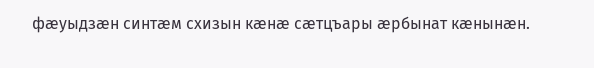фӕуыдзӕн синтӕм схизын кӕнӕ сӕтцъары ӕрбынат кӕнынӕн.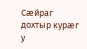Сӕйраг дохтыр курӕг у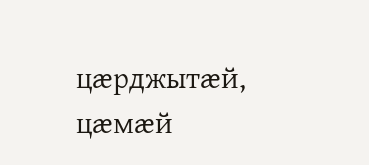цӕрджытӕй, цӕмӕй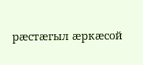рӕстӕгыл ӕркӕсой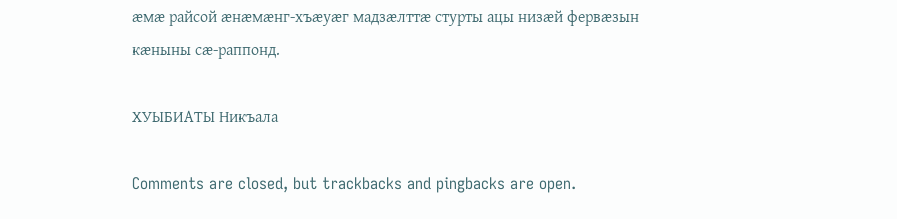ӕмӕ райсой ӕнӕмӕнг-хъӕуӕг мадзӕлттӕ стурты ацы низӕй фервæзын кӕныны сӕ-раппонд.

ХУЫБИАТЫ Никъала

Comments are closed, but trackbacks and pingbacks are open.